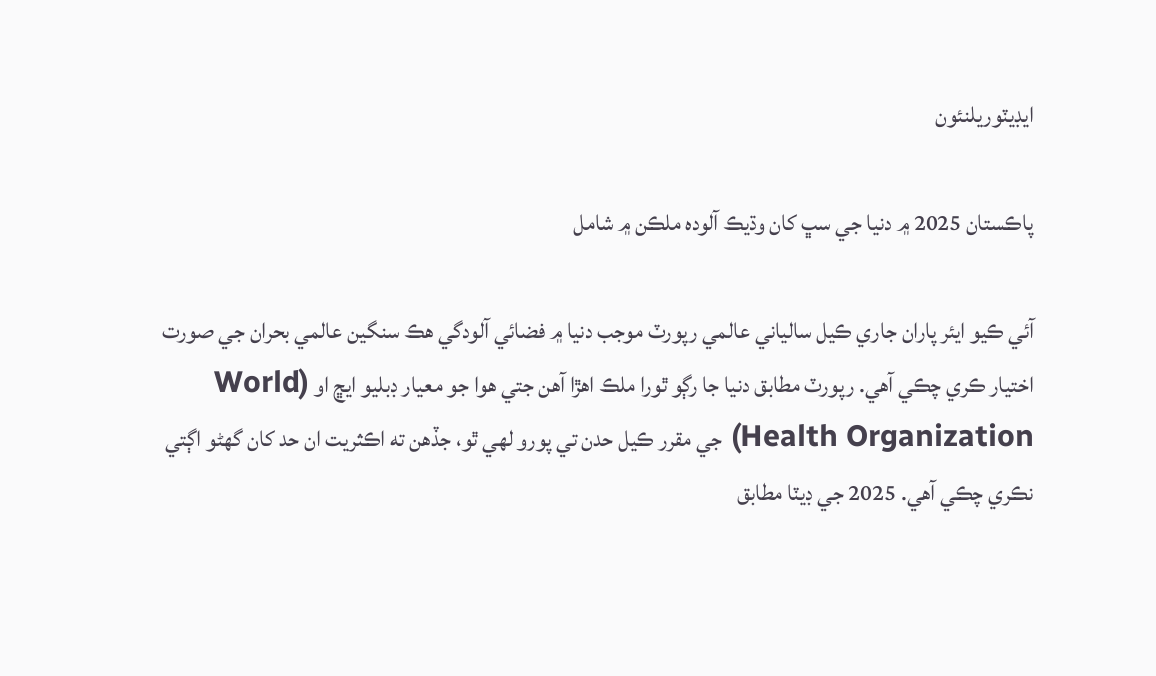ايڊيٽوريلنئون

پاڪستان 2025 ۾ دنيا جي سڀ کان وڌيڪ آلوده ملڪن ۾ شامل

آئي ڪيو ايئر پاران جاري ڪيل سالياني عالمي رپورٽ موجب دنيا ۾ فضائي آلودگي هڪ سنگين عالمي بحران جي صورت اختيار ڪري چڪي آهي. رپورٽ مطابق دنيا جا رڳو ٿورا ملڪ اهڙا آهن جتي هوا جو معيار ڊبليو ايڇ او (World Health Organization) جي مقرر ڪيل حدن تي پورو لهي ٿو، جڏهن ته اڪثريت ان حد کان گهڻو اڳتي نڪري چڪي آهي. 2025 جي ڊيٽا مطابق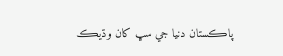پاڪستان دنيا جي سڀ کان وڌيڪ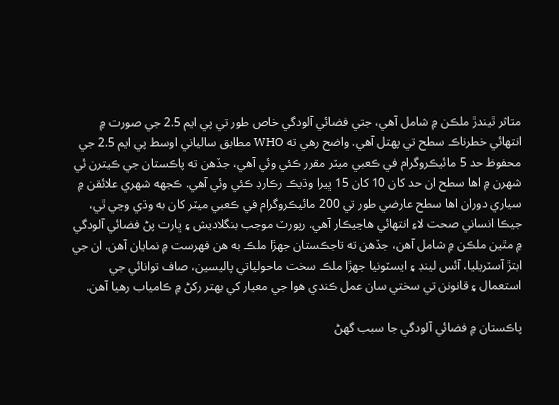متاثر ٿيندڙ ملڪن ۾ شامل آهي، جتي فضائي آلودگي خاص طور تي پي ايم 2.5 جي صورت ۾ انتهائي خطرناڪ سطح تي پهتل آهي. واضح رهي ته WHO مطابق سالياني اوسط پي ايم 2.5 جي محفوظ حد 5 مائيڪروگرام في ڪعبي ميٽر مقرر ڪئي وئي آهي، جڏهن ته پاڪستان جي ڪيترن ئي شهرن ۾ اها سطح ان حد کان 10 کان 15 ڀيرا وڌيڪ رڪارڊ ڪئي وئي آهي. ڪجهه شهري علائقن ۾ سياري دوران اها سطح عارضي طور تي 200 مائيڪروگرام في ڪعبي ميٽر کان به وڌي وڃي ٿي، جيڪا انساني صحت لاءِ انتهائي هاڃيڪار آهي. رپورٽ موجب بنگلاديش ۽ ڀارت پڻ فضائي آلودگي ۾ مٿين ملڪن ۾ شامل آهن، جڏهن ته تاجڪستان جهڙا ملڪ به هن فهرست ۾ نمايان آهن. ان جي ابتڙ آسٽريليا، آئس لينڊ ۽ ايسٽونيا جهڙا ملڪ سخت ماحولياتي پاليسين، صاف توانائي جي استعمال ۽ قانونن تي سختي سان عمل ڪندي هوا جي معيار کي بهتر رکڻ ۾ ڪامياب رهيا آهن.

پاڪستان ۾ فضائي آلودگي جا سبب گهڻ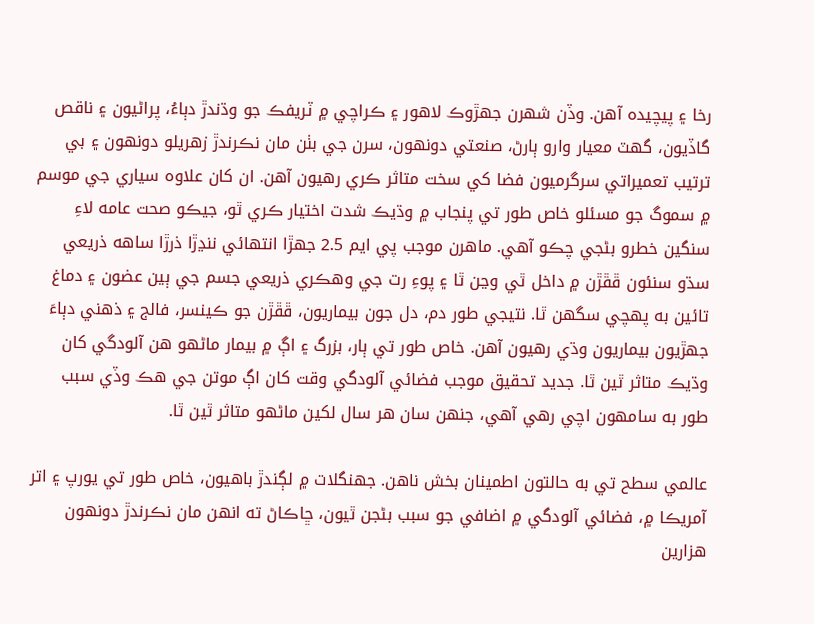رخا ۽ پيچيده آهن. وڏن شهرن جهڙوڪ لاهور ۽ ڪراچي ۾ ٽريفڪ جو وڌندڙ دٻاءُ، پراڻيون ۽ ناقص گاڏيون، گهٽ معيار وارو ٻارڻ، صنعتي دونھون، سرن جي بٺن مان نڪرندڙ زهريلو دونهون ۽ بي ترتيب تعميراتي سرگرميون فضا کي سخت متاثر ڪري رهيون آهن. ان کان علاوه سياري جي موسم ۾ سموگ جو مسئلو خاص طور تي پنجاب ۾ وڌيڪ شدت اختيار ڪري ٿو، جيڪو صحت عامه لاءِ سنگين خطرو بڻجي چڪو آهي. ماهرن موجب پي ايم 2.5 جهڙا انتهائي ننڍڙا ذرڙا ساهه ذريعي سڌو سنئون ڦڦڙن ۾ داخل ٿي وڃن ٿا ۽ پوءِ رت جي وهڪري ذريعي جسم جي ٻين عضون ۽ دماغ تائين به پهچي سگهن ٿا. نتيجي طور دم، دل جون بيماريون، ڦڦڙن جو ڪينسر، فالج ۽ ذهني دٻاءَ جهڙيون بيماريون وڌي رهيون آهن. خاص طور تي ٻار، بزرگ ۽ اڳ ۾ بيمار ماڻهو هن آلودگي کان وڌيڪ متاثر ٿين ٿا. جديد تحقيق موجب فضائي آلودگي وقت کان اڳ موتن جي هڪ وڏي سبب طور به سامهون اچي رهي آهي، جنهن سان هر سال لکين ماڻهو متاثر ٿين ٿا.

عالمي سطح تي به حالتون اطمينان بخش ناهن. جهنگلات ۾ لڳندڙ باهيون، خاص طور تي يورپ ۽ اتر آمريڪا ۾، فضائي آلودگي ۾ اضافي جو سبب بڻجن ٿيون، ڇاڪاڻ ته انهن مان نڪرندڙ دونهون هزارين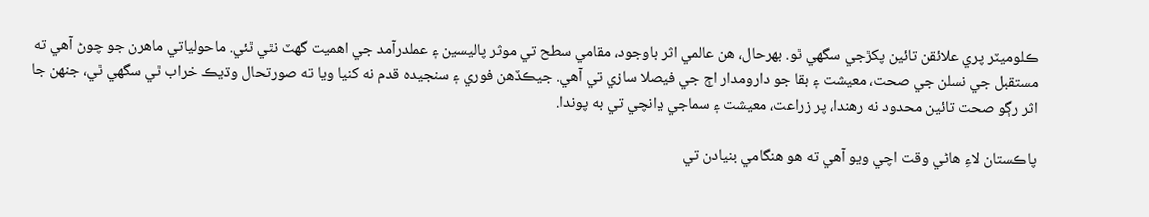ڪلوميٽر پري علائقن تائين پکڙجي سگهي ٿو. بهرحال، هن عالمي اثر باوجود، مقامي سطح تي موثر پاليسين ۽ عملدرآمد جي اهميت گهٽ نٿي ٿئي. ماحولياتي ماهرن جو چوڻ آهي ته مستقبل جي نسلن جي صحت، معيشت ۽ بقا جو دارومدار اڄ جي فيصلا سازي تي آهي. جيڪڏهن فوري ۽ سنجيده قدم نه کنيا ويا ته صورتحال وڌيڪ خراب ٿي سگهي ٿي، جنهن جا اثر رڳو صحت تائين محدود نه رهندا، پر زراعت، معيشت ۽ سماجي ڍانچي تي به پوندا.

پاڪستان لاءِ هاڻي وقت اچي ويو آهي ته هو هنگامي بنيادن تي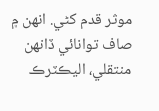موثر قدم کڻي. انهن ۾ صاف توانائي ڏانهن منتقلي، اليڪٽرڪ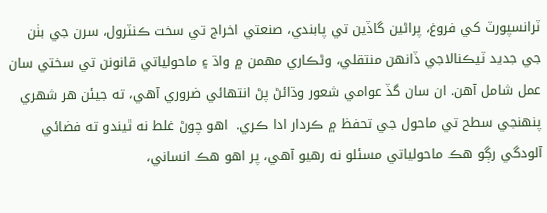ٽرانسپورٽ کي فروغ، پراڻين گاڏين تي پابندي، صنعتي اخراج تي سخت ڪنٽرول، سرن جي بٺن جي جديد ٽيڪنالاجي ڏانهن منتقلي، وڻڪاري مهمن ۾ واڌ ۽ ماحولياتي قانونن تي سختي سان عمل شامل آهن. ان سان گڏ عوامي شعور وڌائڻ پڻ انتهائي ضروري آهي، ته جيئن هر شهري پنهنجي سطح تي ماحول جي تحفظ ۾ ڪردار ادا ڪري.  اهو چوڻ غلط نه ٿيندو ته فضائي آلودگي رڳو هڪ ماحولياتي مسئلو نه رهيو آهي، پر اهو هڪ انساني،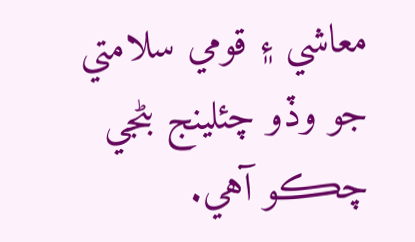معاشي ۽ قومي سلامتي جو وڏو چئلينج بڻجي چڪو آهي.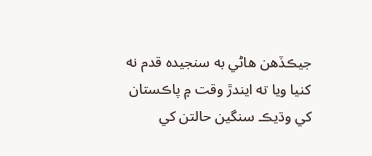جيڪڏهن هاڻي به سنجيده قدم نه کنيا ويا ته ايندڙ وقت ۾ پاڪستان کي وڌيڪ سنگين حالتن کي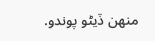منهن ڏيڻو پوندو.